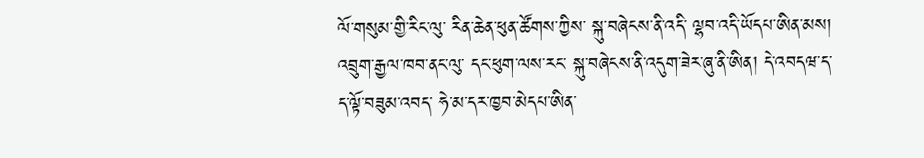ལོ་གསུམ་གྱི་རིང་ལུ་ རིན་ཆེན་ཕུན་ཚོགས་ཀྱིས་ སྐུ་བཞེངས་ནི་འདི་ ལྷབ་འདི་ཡོདཔ་ཨིན་མས། འབྲུག་རྒྱལ་ཁབ་ནང་ལུ་ དང་ཕུག་ལས་རང་ སྐུ་བཞེངས་ནི་འདུག་ཟེར་ཞུ་ནི་ཨིན། དེ་འབདཝ་ད་ ད་ལྟོ་བཟུམ་འབད་ ཧེ་མ་དར་ཁྱབ་མེདཔ་ཨིན་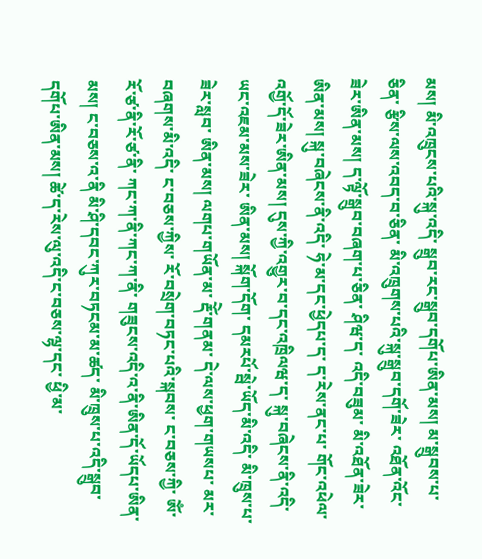མས། མི་འཁྲུངས་པའི་སྐུ་འདི་ སྒྲུབ་རང་སྒྲུབ་དགོཔ་ཨིན་མས། མ་སྒྲུབས་པ་ཅིན་ རྩིས་ལས་འབད་བ་ཅིན་ མི་འཁྲུགས་པའི་སྐུ་སྒྲུབ་དགོ་ཟེར་ འཐོན་འོང་ཟེར་ཨིན་མས། ད་ལྟོ་སྒྲུབ་བཞག་པ་ཅིན་ ཤིཝ་ད་ འདི་བཟུམ་ མི་འཐོན་ཟེར་ཨིན་མས། སྐུ་བཞེངས་ནི་འདི་ ཧེ་མ་དང་ཕྱེདཔ་ད་ ད་རེས་ནང་པ་ གོང་འཕེལ་འགྱོ་དོ་ཟེར་ཨིན་མས། དུས་ཀྱི་འགྱུར་བ་དང་འཁྲིལཝ་ད་ སྐུ་བཞེངས་ནི་འདི་ཡང་འཇམ་མས་ཟེར་ ཨིན་མས། སྐོག་དོག་ དམརཔོ་སྦེ་ཡོད་མི་འདི་ མི་ཁྲུས་པ་ཟེར་སླབ་ ཨིན་མས། ལགཔ་གཡོན་མ་ རྡོེ་གནམ་ དེ་ལས་ཕྱག་གཡསཔ་ མར་བཞགས་མི་འདི་ ང་བཅས་ཀྱིས་ རོ་བསྲེག་བཏང་པའི་སྐབས་ ང་བཅས་ཀྱི་ ཨོཾ་རོ་ཙ་ནི་རོ་ཙ་ནི་ ཀང་ཀ་ནི་ཀང་ཀ་ནི་ གཟུངས་འདི་འ་ནི་ཨིན་དོ་ཡོདཔ་ཨིན་མས། ང་བཅས་འ་ནི མི་ཤི་དབང་ཀུར་བཏངམ་མ་ཚད་ མི་ཁྲུས་པ་འདི་སྒྲུབ་དགོཔ་ཨིན་མས། ཚེ་ད་རེས་ལུ་འདི་ང་བཅས་ལྷ་དང་ ཕྱི་མ་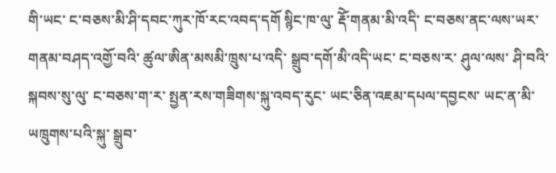གི་ཡང་ ང་བཅས་མི་ཤི་དབང་ཀུར་ཁོ་རང་འབད་དགོ སྙིང་ཁ་ལུ་ རྡོེ་གནམ་མི་འདི་ ང་བཅས་ནང་ལས་ཡར་ གནམ་བཤད་འགྱོ་བའི་ ཚུལ་ཨིན་མསམི་ཁྲུས་པ་འདི་ སྒྲུབ་དགོ་མི་འདི་ཡང་ ང་བཅས་ར་ ཤུལ་ལས་ ཤི་བའི་སྐབས་སུ་ལུ་ ང་བཅས་ག་ར་ སྤྱན་རས་གཟིགས་སྐུ་འབད་རུང་ ཡང་ཅིན་འཇམ་དཔལ་དབྱངས་ ཡང་ན་མི་ཡཁྲུགས་པའི་སྐུ་ སྒྲུབ་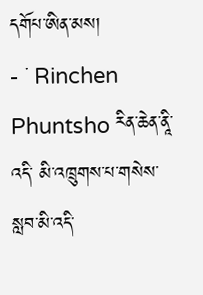དགོཔ་ཨིན་མས།
- ་ Rinchen Phuntsho རིན་ཆེན་ནཱི་འདི་ མི་འཁྲུགས་པ་གསེས་སླབ་མི་འདི་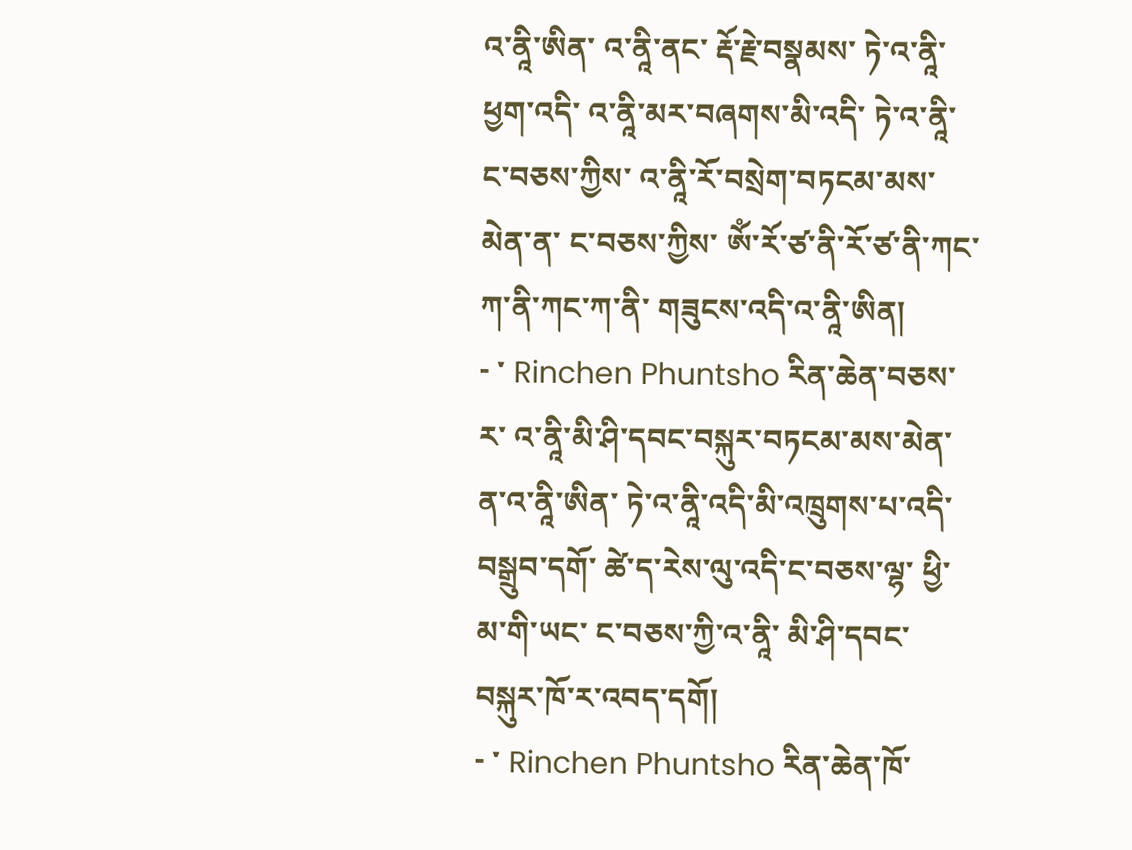འ་ནཱི་ཨིན་ འ་ནཱི་ནང་ རྡོ་རྗེ་བསྣམས་ ཏེ་འ་ནཱི་ཕྱག་འདི་ འ་ནཱི་མར་བཞགས་མི་འདི་ ཏེ་འ་ནཱི་ང་བཅས་ཀྱིས་ འ་ནཱི་རོ་བསྲེག་བཏངམ་མས་མེན་ན་ ང་བཅས་ཀྱིས་ ཨོཾ་རོ་ཙ་ནི་རོ་ཙ་ནི་ཀང་ཀ་ནི་ཀང་ཀ་ནི་ གཟུངས་འདི་འ་ནཱི་ཨིན།
- ་ Rinchen Phuntsho རིན་ཆེན་བཅས་ར་ འ་ནཱི་མི་ཤི་དབང་བསྐུར་བཏངམ་མས་མེན་ན་འ་ནཱི་ཨིན་ ཏེ་འ་ནཱི་འདི་མི་འཁྲུགས་པ་འདི་བསྒྲུབ་དགོ་ ཚེ་ད་རེས་ལུ་འདི་ང་བཅས་ལྷ་ ཕྱི་མ་གི་ཡང་ ང་བཅས་ཀྱི་འ་ནཱི་ མི་ཤི་དབང་བསྐུར་ཁོ་ར་འབད་དགོ།
- ་ Rinchen Phuntsho རིན་ཆེན་ཁོ་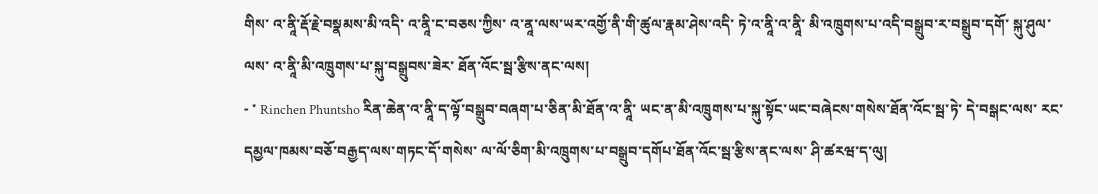གིས་ འ་ནཱི་རྡོ་རྗེ་བསྣམས་མི་འདི་ འ་ནཱི་ང་བཅས་ཀྱིས་ འ་ནཱ་ལས་ཡར་འགྱོ་ནི་གི་ཚུལ་རྣམ་ཤེས་འདི་ ཏེ་འ་ནཱི་འ་ནཱི་ མི་འཁྲུགས་པ་འདི་བསྒྲུབ་ར་བསྒྲུབ་དགོ་ སྐུ་ཤུལ་ལས་ འ་ནཱི་མི་འཁྲུགས་པ་སྐུ་བསྒྲུབས་ཟེར་ ཐོན་འོང་སྦ་རྩིས་ནང་ལས།
- ་ Rinchen Phuntsho རིན་ཆེན་འ་ནཱི་ད་ལྟོ་བསྒྲུབ་བཞག་པ་ཅིན་མི་ཐོན་འ་ནཱི་ ཡང་ན་མི་འཁྲུགས་པ་སྐུ་སྟོང་ཡང་བཞེངས་གསེས་ཐོན་འོང་སྦ་ཏེ་ དེ་བསྒང་ལས་ རང་དམྱལ་ཁམས་བཅོ་བརྒྱད་ལས་གཏང་དོ་གསེས་ ལ་ལོ་ཅིག་མི་འཁྲུགས་པ་བསྒྲུབ་དགོཔ་ཐོན་འོང་སྦ་རྩིས་ནང་ལས་ ཤི་ཚརཝ་ད་ལུ།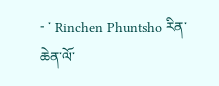- ་ Rinchen Phuntsho རིན་ཆེན་ལོ་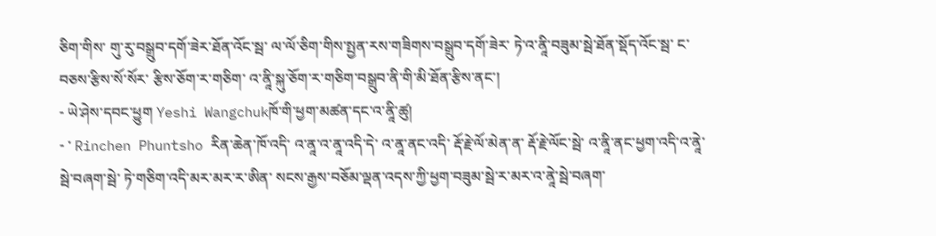ཅིག་གིས་ གུ་རུ་བསྒྲུབ་དགོ་ཟེར་ཐོན་འོང་སྦ་ ལ་ལོ་ཅིག་གིས་སྤྱན་རས་གཟིགས་བསྒྲུབ་དགོ་ཟེར་ ཏེ་འ་ནཱི་བཟུམ་སྦེ་ཐོན་སྡོད་འོང་སྦ་ ང་བཅས་རྩིས་སོ་སོར་ རྩིས་ཅོག་ར་གཅིག་ འ་ནཱི་སྐུ་ཅོག་ར་གཅིག་བསྒྲུབ་ནི་གི་མི་ཐོན་རྩིས་ནང་།
- ཡེ་ཤེས་དབང་ཕྱུག Yeshi Wangchukཁོ་གི་ཕྱག་མཚན་དང་འ་ནཱི་ཚུ།
- ་ Rinchen Phuntsho རིན་ཆེན་ཁོ་འདི་ འ་ནཱ་འ་ནཱ་འདི་དེ་ འ་ནཱ་ནང་འདི་ རྡོ་རྗེ་ལོ་མེན་ན་ རྡོ་རྗེ་ལོང་སྦེ་ འ་ནཱི་ནང་ཕྱག་འདི་འ་ནཱེ་སྦེ་བཞག་སྦེ་ ཏེ་གཅིག་འདི་མར་མར་ར་ཨིན་ སངས་རྒྱས་བཅོམ་ལྡན་འདས་ཀྱི་ཕྱག་བཟུམ་སྦེ་ར་མར་འ་ནཱེ་སྦེ་བཞག་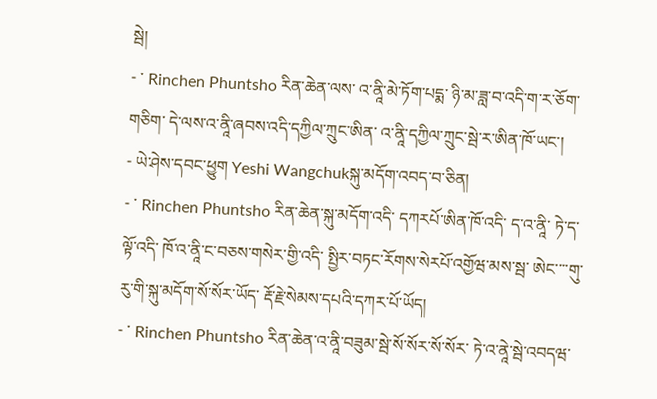སྦེ།
- ་ Rinchen Phuntsho རིན་ཆེན་ལས་ འ་ནཱི་མེ་ཏོག་པདྨ་ ཉི་མ་ཟླ་བ་འདི་ག་ར་ཅོག་གཅིག་ དེ་ལས་འ་ནཱི་ཞབས་འདི་དཀྱིལ་ཀྲུང་ཨིན་ འ་ནཱི་དཀྱིལ་ཀྲུང་སྦེ་ར་ཨིན་ཁོ་ཡང་།
- ཡེ་ཤེས་དབང་ཕྱུག Yeshi Wangchukསྐུ་མདོག་འབད་བ་ཅིན།
- ་ Rinchen Phuntsho རིན་ཆེན་སྐུ་མདོག་འདི་ དཀརཔོ་ཨིན་ཁོ་འདི་ ད་འ་ནཱི་ ཏེ་ད་ལྟོ་འདི་ ཁོ་འ་ནཱི་ང་བཅས་གསེར་གྱི་འདི་ སྤྱིར་བཏང་རོགས་སེརཔོ་འགྱོཝ་མས་སྦ་ ཨེང་་་་གུ་རུ་གི་སྐུ་མདོག་སོ་སོར་ཡོད་ རྡོ་རྗེ་སེམས་དཔའི་དཀར་པོ་ཡོད།
- ་ Rinchen Phuntsho རིན་ཆེན་འ་ནཱི་བཟུམ་སྦེ་སོ་སོར་སོ་སོར་ ཏེ་འ་ནཱེ་སྦེ་འབདཝ་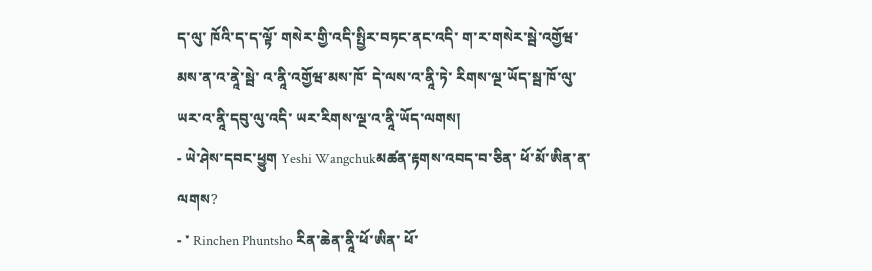ད་ལུ་ ཁོའི་ད་ད་ལྟོ་ གསེར་གྱི་འདི་སྤྱིར་བཏང་ནང་འདི་ ག་ར་གསེར་སྦེ་འགྱོཝ་མས་ན་འ་ནཱེ་སྦེ་ འ་ནཱི་འགྱོཝ་མས་ཁོ་ དེ་ལས་འ་ནཱི་ཏེ་ རིགས་ལྔ་ཡོད་སྦ་ཁོ་ལུ་ ཡར་འ་ནཱི་དབུ་ལུ་འདི་ ཡར་རིགས་ལྔ་འ་ནཱི་ཡོད་ལགས།
- ཡེ་ཤེས་དབང་ཕྱུག Yeshi Wangchukམཚན་རྟགས་འབད་བ་ཅིན་ ཕོ་མོ་ཨིན་ན་ལགས?
- ་ Rinchen Phuntsho རིན་ཆེན་ནཱི་ཕོ་ཨིན་ ཕོ་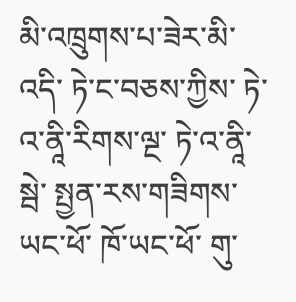མི་འཁྲུགས་པ་ཟེར་མི་འདི་ ཏེ་ང་བཅས་ཀྱིས་ ཏེ་འ་ནཱི་རིགས་ལྔ་ ཏེ་འ་ནཱི་སྦེ་ སྤྱན་རས་གཟིགས་ཡང་ཕོ་ ཁོ་ཡང་ཕོ་ གུ་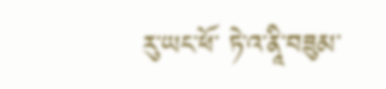རུ་ཡང་ཕོ་ ཏེ་འ་ནཱི་བཟུམ་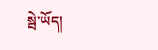སྦེ་ཡོད།